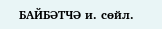БАЙБӘТЧӘ и. сөйл.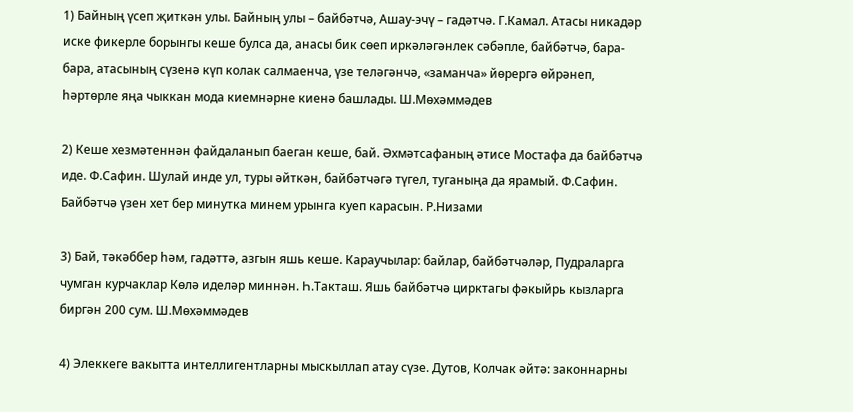1) Байның үсеп җиткән улы. Байның улы – байбәтчә, Ашау-эчү – гадәтчә. Г.Камал. Атасы никадәр иске фикерле борынгы кеше булса да, анасы бик сөеп иркәләгәнлек сәбәпле, байбәтчә, бара-бара, атасының сүзенә күп колак салмаенча, үзе теләгәнчә, «заманча» йөрергә өйрәнеп, һәртөрле яңа чыккан мода киемнәрне киенә башлады. Ш.Мөхәммәдев

2) Кеше хезмәтеннән файдаланып баеган кеше, бай. Әхмәтсафаның әтисе Мостафа да байбәтчә иде. Ф.Сафин. Шулай инде ул, туры әйткән, байбәтчәгә түгел, туганыңа да ярамый. Ф.Сафин. Байбәтчә үзен хет бер минутка минем урынга куеп карасын. Р.Низами

3) Бай, тәкәббер һәм, гадәттә, азгын яшь кеше. Караучылар: байлар, байбәтчәләр, Пудраларга чумган курчаклар Көлә иделәр миннән. Һ.Такташ. Яшь байбәтчә цирктагы фәкыйрь кызларга биргән 200 сум. Ш.Мөхәммәдев

4) Элеккеге вакытта интеллигентларны мыскыллап атау сүзе. Дутов, Колчак әйтә: законнарны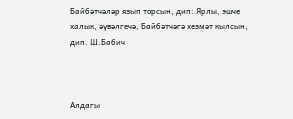Байбәтчәләр язып торсын, дип: Ярлы, эшче халык, әүвәлгечә, Байбәтчәгә хезмәт кылсын, дип. Ш.Бабич



Алдагы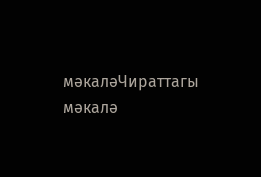мәкаләЧираттагы мәкалә